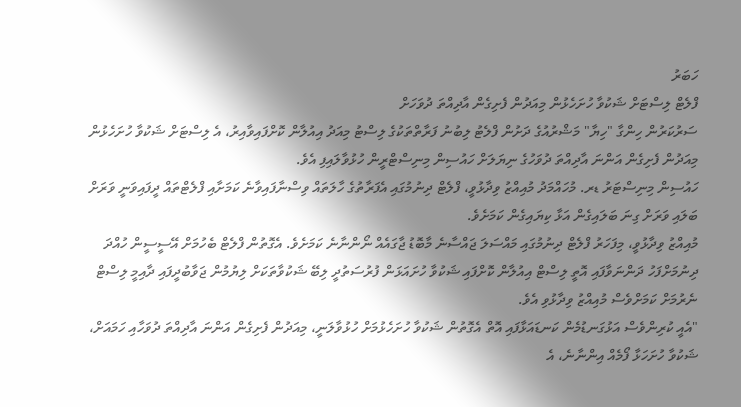ހަބަރު
ފްލެޓް ލިސްޓަށް ޝަކުވާ ހުށަހެޅުން މިއަދުން ފެށިގެން އާދިއްތަ ދުވަހަށް
ސަރުކަރުން ހިންގާ "ހިޔާ" މަޝްރުއުގެ ދަށުން ފްލެޓު ލިބުނު ފަރާތްތަކުގެ ލިސްޓު މިއަދު އިއުލާން ކޮށްފައިވާއިރު، އެ ލިސްޓަށް ޝަކުވާ ހުށަހެޅުން މިއަދުން ފެށިގެން އަންނަ އާދިއްތަ ދުވަހުގެ ނިޔަލަށް ހައުސިން މިނިސްޓްރީން ހުޅުވާލައިފި އެވެ.
ހައުސިން މިނިސްޓަރު ޑރ. މުހައްމަދު މުއިއްޒު ވިދާޅުވީ، ފްލެޓް ދިނުމުގައި އެފަރާތުގެ ހާލަތައް ވިސްނާފައިވާނެ ކަމަށާއި ފްލެޓްތައް ދީފައިވަނީ ވަރަށް ބަލައި ވަރަށް ގިނަ ބަލައިގެން އަޅާ ކިޔައިގެން ކަމަށެވެ.
މުއިއްޒު ވިދާޅުވީ، މިފަހަރު ފްލެޓް ދިނުމުގައި މައްސަލަ ޖައްސާނެ މާބޮޑު ޖާގައެއް ނޯންނާނެ ކަމަށެވެ. އެގޮތުން ފްލެޓް ބެހުމަށް އޭސީސީން ހުއްދަ ދިނުމަށްފަހު ދަންނަވާފައި އޮތީ ލިސްޓް އިއުލާން ކޮށްފައި ޝަކުވާ ހުށައަޅަން ފުރުސަތުދީ ލިބޭ ޝަކުވާތަކަށް ލިޔުމުން ޖަވާބުދީފައި ދާއިމީ ލިސްޓް ނެރުމަށް ކަމަށްވެސް މުއިއްޒު ވިދާޅުވި އެވެ.
"އެއީ ކުރިންވެސް އަޅުގަނޑުމެން ކަނޑައަޅާފައި އޮތް އެގޮތުން ޝަކުވާ ހުށަހެޅުމަށް ހުޅުވާލަނީ، މިއަދުން ފެށިގެން އަންނަ އާދިއްތަ ދުވަހާއި ހަމައަށް، ޝަކުވާ ހުށަހަޅާ ފޯމެއް އިންނާނެ، އެ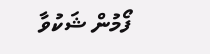ފޯމުން ޝަކުވާ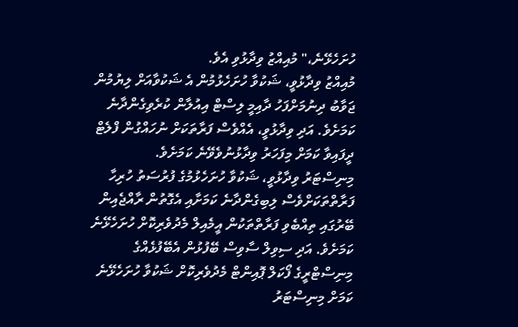ހުށަހެޅޭނެ،" މުއިއްޒު ވިދާޅުވި އެވެ.
މުއިއްޒު ވިދާޅުވީ، ޝަކުވާ ހުށަހެޅުމުން އެ ޝަކުވާއަށް ލިޔުމުން ޖަވާބު ދިނުމަށްފަހު ދާއިމީ ލިސްޓް އިއުލާން ކުރެވިގެންދާނެ ކަމަށެވެ. އަދި ވިދާޅުވީ، އެއްވެސް ފަރާތަކަށް ނުހައްގުން ފްލެޓް ދީފައިވާ ކަމަށް މިފަހަރު ވިދާޅުނުވެވޭނެ ކަމަށެވެ.
މިނިސްޓަރު ވިދާޅުވީ، ޝަކުވާ ހުށަހެޅުމުގެ ފުރުސަތު ހުރިހާ ފަރާތްތަކަށްވެސް ލިބިގެންދާނެ ކަމަށާއި އެގޮތުން ރާއްޖެއިން ބޭރުގައި ތިއްބެވި ފަރާތްތަކުން އީމެއިލް މެދުވެރިކޮށް ހުށަހެޅޭނެ ކަމަށެވެ. އަދި ސިވިލް ސާވިސް ބޭފުޅުން އެބޭފުޅެއްގެ މިނިސްޓްރީގެ ފޯކަލް ޕޮއިންޓް މެދުވެރިކޮށް ޝަކުވާ ހުށަހެޅޭނެ ކަމަށް މިނިސްޓަރު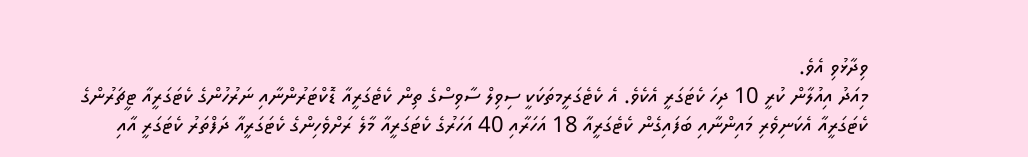ވިދާޅުވި އެވެ.
މިއަދު އިއުލާން ކުރީ 10 ދިހަ ކެޓަގަރީ އެކެވެ. އެ ކެޓެގަރީމތަކަކީ ސިވިލް ސާވިސްގެ ތިން ކެޓެގަރީއާ ޑޮކްޓަރުންނާއި ނަރުހުންގެ ކެޓަގަރީއާ ޓީޗަރުންގެ ކެޓަގަރީއާ އެކަނިވެރި މައިންނާއި ބަފައިގެން ކެޓެގަރީއާ 18 އަހަރާއި 40 އަހަރުގެ ކެޓަގަރީއާ މާލެ ރަށްވެހިންގެ ކެޓަގަރީއާ ދަފްތަރު ކެޓަގަރީ އާއި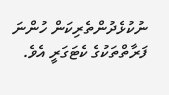ނުކުޅެދުންތެރިކަން ހުންނަ ފަރާތްތަކުގެ ކެޓަގަރީ އެވެ.